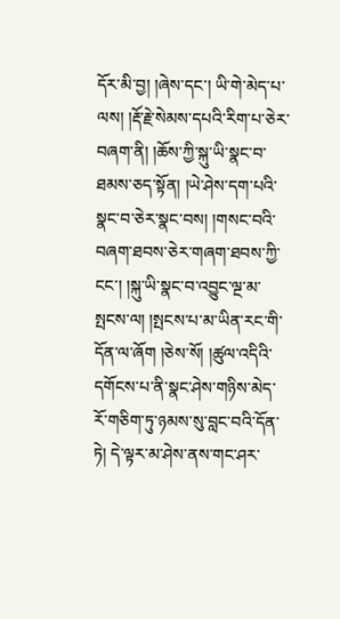དོར་མི་བྱ། །ཞེས་དང་། ཡི་གེ་མེད་པ་ལས། །རྡོ་རྗེ་སེམས་དཔའི་རིག་པ་ཅེར་བཞག་ནི། །ཆོས་ཀྱི་སྐུ་ཡི་སྣང་བ་ཐམས་ཅད་སྟོན། །ཡེ་ཤེས་དག་པའི་སྣང་བ་ཅེར་སྣང་བས། །གསང་བའི་བཞག་ཐབས་ཅེར་གཞག་ཐབས་ཀྱི་ངང་། །སྐུ་ཡི་སྣང་བ་འབྱུང་ལྔ་མ་སྤངས་ལ། །སྤངས་པ་མ་ཡིན་རང་གི་དོན་ལ་ཞོག །ཅེས་སོ། །ཚུལ་འདིའི་དགོངས་པ་ནི་སྣང་ཤེས་གཉིས་མེད་རོ་གཅིག་ཏུ་ཉམས་སུ་བླང་བའི་དོན་ཏེ། དེ་ལྟར་མ་ཤེས་ནས་གང་ཤར་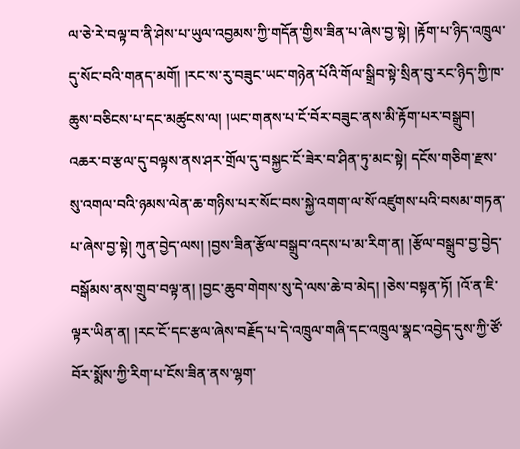ལ་ཅེ་རེ་བལྟ་བ་ནི་ཤེས་པ་ཡུལ་འབྱམས་ཀྱི་གདོན་གྱིས་ཟིན་པ་ཞེས་བྱ་སྟེ། །རྟོག་པ་ཉིད་འཁྲུལ་དུ་སོང་བའི་གནད་མགོ། །རང་ས་རུ་བཟུང་ཡང་གཉེན་པོའི་གོལ་སྒྲིབ་སྟེ་སྲིན་བུ་རང་ཉིད་ཀྱི་ཁ་ཆུས་བཅིངས་པ་དང་མཚུངས་ལ། །ཡང་གནས་པ་ངོ་བོར་བཟུང་ནས་མི་རྟོག་པར་བསྒྲུབ། འཆར་བ་རྩལ་དུ་བལྟས་ནས་ཤར་གྲོལ་དུ་བསྐྱང་ངོ་ཟེར་བ་ཤིན་ཏུ་མང་སྟེ། དངོས་གཅིག་རྫས་སུ་འགལ་བའི་ཉམས་ལེན་ཆ་གཉིས་པར་སོང་བས་སྐྱེ་འགག་ལ་སོ་འཛུགས་པའི་བསམ་གཏན་པ་ཞེས་བྱ་སྟེ། ཀུན་བྱེད་ལས། །བྱས་ཟིན་རྩོལ་བསྒྲུབ་འདས་པ་མ་རིག་ན། །རྩོལ་བསྒྲུབ་བྱ་བྱེད་བསྒོམས་ནས་གྲུབ་བལྟ་ན། །བྱང་ཆུབ་གེགས་སུ་དེ་ལས་ཆེ་བ་མེད། །ཅེས་བསྟན་ཏོ། །འོ་ན་ཇི་ལྟར་ཡིན་ན། །རང་ངོ་དང་རྩལ་ཞེས་བརྗོད་པ་དེ་འཁྲུལ་གཞི་དང་འཁྲུལ་སྣང་འབྱེད་དུས་ཀྱི་ཙོ་བོར་སྨོས་ཀྱི་རིག་པ་ངོས་ཟིན་ནས་ལྷག་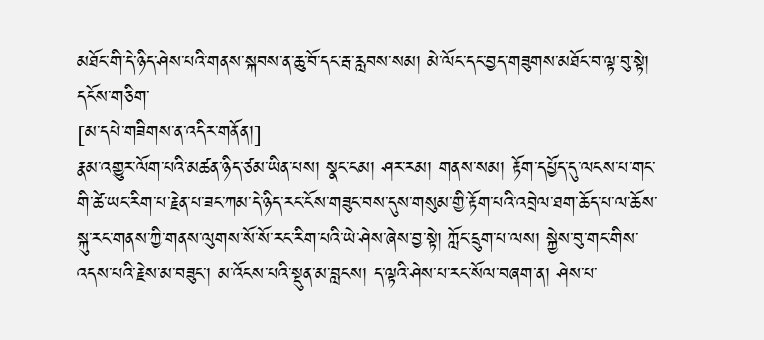མཐོང་གི་དེ་ཉིད་ཤེས་པའི་གནས་སྐབས་ན་ཆུ་བོ་དང་རྦ་རླབས་སམ། མེ་ལོང་དང་བྱད་གཟུགས་མཐོང་བ་ལྟ་བུ་སྟེ། དངོས་གཅིག་
[མ་དཔེ་གཟིགས་ན་འདིར་གནོན།]
རྣམ་འགྱུར་ལོག་པའི་མཚན་ཉིད་ཙམ་ཡིན་པས། སྣང་ངམ། ཤར་རམ། གནས་སམ། རྟོག་དཔྱོད་དུ་ལངས་པ་གང་གི་ཚེ་ཡང་རིག་པ་རྗེན་པ་ཟང་ཀམ་དེ་ཉིད་རང་ངོས་གཟུང་བས་དུས་གསུམ་གྱི་རྟོག་པའི་འབྲེལ་ཐག་ཆོད་པ་ལ་ཆོས་སྐུ་རང་གནས་ཀྱི་གནས་ལུགས་སོ་སོ་རང་རིག་པའི་ཡེ་ཤེས་ཞེས་བྱ་སྟེ། ཀློང་དྲུག་པ་ལས། སྐྱེས་བུ་གང་གིས་འདས་པའི་རྗེས་མ་བཟུང་། མ་འོངས་པའི་སྡུན་མ་བླངས། ད་ལྟའི་ཤེས་པ་རང་སོལ་བཞག་ན། ཤེས་པ་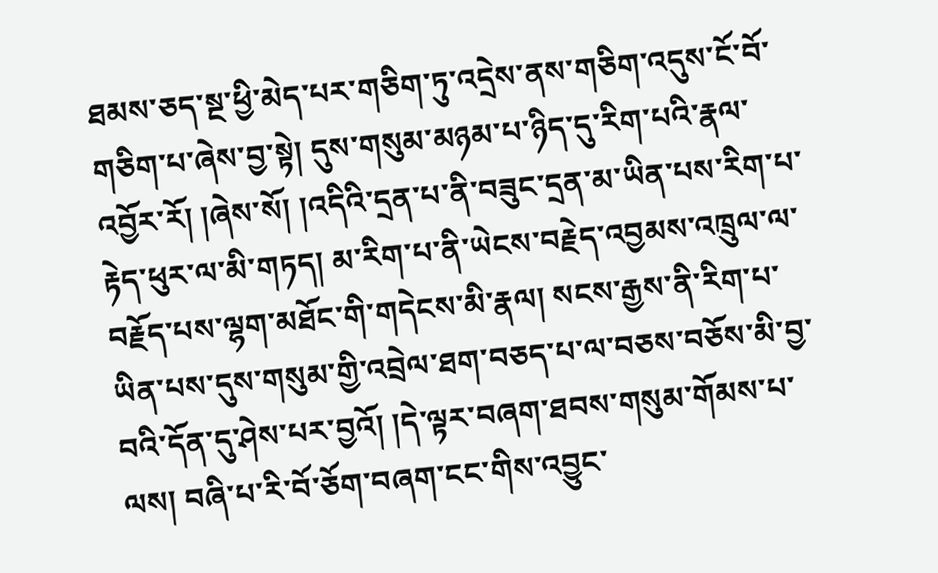ཐམས་ཅད་སྔ་ཕྱི་མེད་པར་གཅིག་ཏུ་འདྲེས་ནས་གཅིག་འདུས་ངོ་བོ་གཅིག་པ་ཞེས་བྱ་སྟེ། དུས་གསུམ་མཉམ་པ་ཉིད་དུ་རིག་པའི་རྣལ་འབྱོར་རོ། །ཞེས་སོ། །འདིའི་དྲན་པ་ནི་བཟུང་དྲན་མ་ཡིན་པས་རིག་པ་རྟེད་ཕུར་ལ་མི་གཏད། མ་རིག་པ་ནི་ཡེངས་བརྗེད་འབྱམས་འཁྲུལ་ལ་བརྗོད་པས་ལྷག་མཐོང་གི་གདེངས་མི་རྣལ། སངས་རྒྱས་ནི་རིག་པ་ཡིན་པས་དུས་གསུམ་གྱི་འབྲེལ་ཐག་བཅད་པ་ལ་བཅས་བཅོས་མི་བྱ་བའི་དོན་དུ་ཤེས་པར་བྱའོ། །དེ་ལྟར་བཞག་ཐབས་གསུམ་གོམས་པ་ལས། བཞི་པ་རི་བོ་ཅོག་བཞག་ངང་གིས་འབྱུང་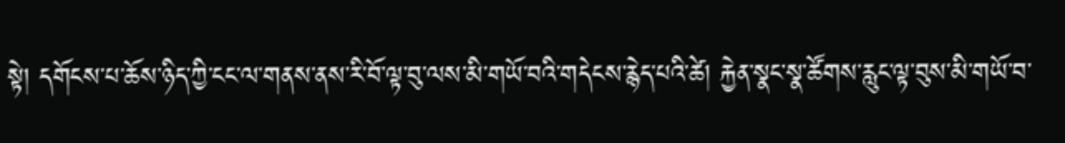སྟེ། དགོངས་པ་ཆོས་ཉིད་ཀྱི་ངང་ལ་གནས་ནས་རི་བོ་ལྟ་བུ་ལས་མི་གཡོ་བའི་གདེངས་རྙེད་པའི་ཚེ། རྐྱེན་སྣང་སྣ་ཚོགས་རླུང་ལྟ་བུས་མི་གཡོ་བ་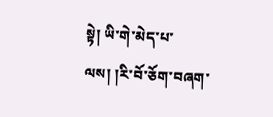སྟེ། ཡི་གེ་མེད་པ་ལས། །རི་བོ་ཅོག་བཞག་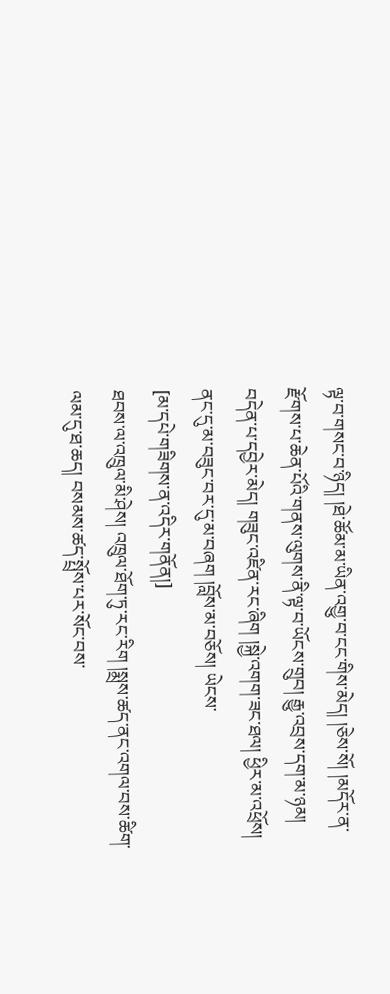ལྟ་བ་གསང་བ་ཉིད། །ཐེ་ཚོམ་མ་ཡིན་འགྱུ་བ་ངང་གིས་མེད། །ཅེས་སོ། །མདོར་ན་རྫོགས་པ་ཆེན་པོའི་གནས་ལུགས་ནི་ལྟ་བ་ཡོངས་གྲུབ། རྒྱུ་འབྲས་དག་མ་ཉམ། བདེན་པ་དབྱེར་མེད། གཟུང་འཛིན་རང་ཞིག །སྐྱེ་འགག་ཟང་ཐལ། ཕྱིར་མ་འཕྲོས། ནང་དུ་མ་བཟུང་བར་དུ་མ་བཞག །བློས་མ་བཅོས། ཡེངས་
[མ་དཔེ་གཟིགས་ན་འདིར་གནོན།]
ཐབས་ལ་འཁྲུལ་མི་ཤེས། འཁྲུལ་ཐོག་ཏུ་རང་རིག །སྨྲས་ཚད་ནང་འགལ་བས་ཚིག་ལམ་དུ་ཐ་ཆད། བསམས་ཚད་སྤྲོས་པར་སོང་བས་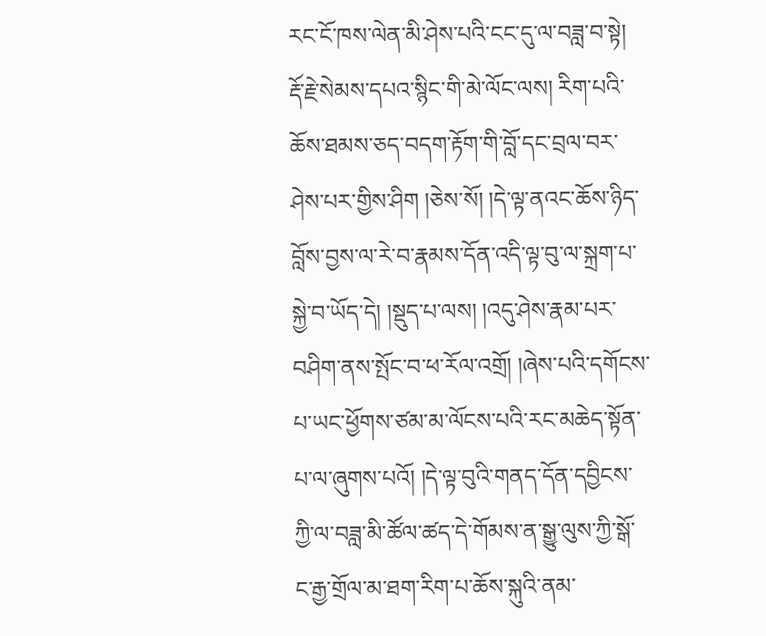རང་ངོ་ཁས་ལེན་མི་ཤེས་པའི་ངང་དུ་ལ་བཟླ་བ་སྟེ། རྡོ་རྗེ་སེམས་དཔའ་སྙིང་གི་མེ་ལོང་ལས། རིག་པའི་ཆོས་ཐམས་ཅད་བདག་རྟོག་གི་བློ་དང་བྲལ་བར་ཤེས་པར་གྱིས་ཤིག །ཅེས་སོ། །དེ་ལྟ་ནའང་ཆོས་ཉིད་བློས་བྱས་ལ་རེ་བ་རྣམས་དོན་འདི་ལྟ་བུ་ལ་སྐྲག་པ་སྐྱེ་བ་ཡོད་དེ། །སྡུད་པ་ལས། །འདུ་ཤེས་རྣམ་པར་བཤིག་ནས་སྤོང་བ་ཕ་རོལ་འགྲོ། །ཞེས་པའི་དགོངས་པ་ཡང་ཕྱོགས་ཙམ་མ་ལོངས་པའི་རང་མཆེད་སྟོན་པ་ལ་ཞུགས་པའོ། །དེ་ལྟ་བུའི་གནད་དོན་དབྱིངས་ཀྱི་ལ་བཟླ་མི་ཚོལ་ཚད་དེ་གོམས་ན་སྒྱུ་ལུས་ཀྱི་སྒོ་ང་རྒྱ་གྲོལ་མ་ཐག་རིག་པ་ཆོས་སྐུའི་ནམ་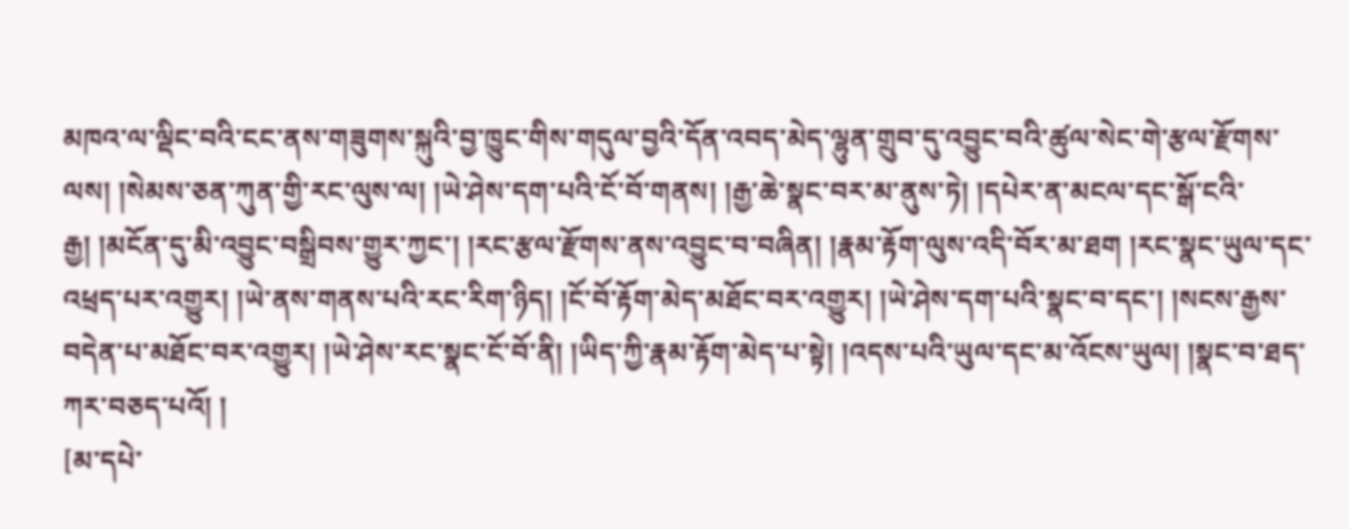མཁའ་ལ་ལྡིང་བའི་ངང་ནས་གཟུགས་སྐུའི་བྱ་ཁྱུང་གིས་གདུལ་བྱའི་དོན་འབད་མེད་ལྷུན་གྲུབ་དུ་འབྱུང་བའི་ཚུལ་སེང་གེ་རྩལ་རྫོགས་ལས། །སེམས་ཅན་ཀུན་གྱི་རང་ལུས་ལ། །ཡེ་ཤེས་དག་པའི་ངོ་བོ་གནས། །རྒྱ་ཆེ་སྣང་བར་མ་ནུས་ཏེ། །དཔེར་ན་མངལ་དང་སྒོ་ངའི་རྒྱ། །མངོན་དུ་མི་འབྱུང་བསྒྲིབས་གྱུར་ཀྱང་། །རང་རྩལ་རྫོགས་ནས་འབྱུང་བ་བཞིན། །རྣམ་རྟོག་ལུས་འདི་བོར་མ་ཐག །རང་སྣང་ཡུལ་དང་འཕྲད་པར་འགྱུར། །ཡེ་ནས་གནས་པའི་རང་རིག་ཉིད། །ངོ་བོ་རྟོག་མེད་མཐོང་བར་འགྱུར། །ཡེ་ཤེས་དག་པའི་སྣང་བ་དང་། །སངས་རྒྱས་བདེན་པ་མཐོང་བར་འགྱུར། །ཡེ་ཤེས་རང་སྣང་ངོ་བོ་ནི། །ཡིད་ཀྱི་རྣམ་རྟོག་མེད་པ་སྟེ། །འདས་པའི་ཡུལ་དང་མ་འོངས་ཡུལ། །སྣང་བ་ཐད་ཀར་བཅད་པའོ། །
[མ་དཔེ་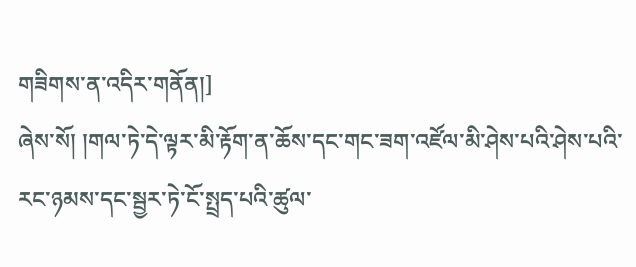གཟིགས་ན་འདིར་གནོན།]
ཞེས་སོ། །གལ་ཏེ་དེ་ལྟར་མི་རྟོག་ན་ཆོས་དང་གང་ཟག་འཛོལ་མི་ཤེས་པའི་ཤེས་པའི་རང་ཉམས་དང་སྦྱར་ཏེ་ངོ་སྤྲད་པའི་ཚུལ་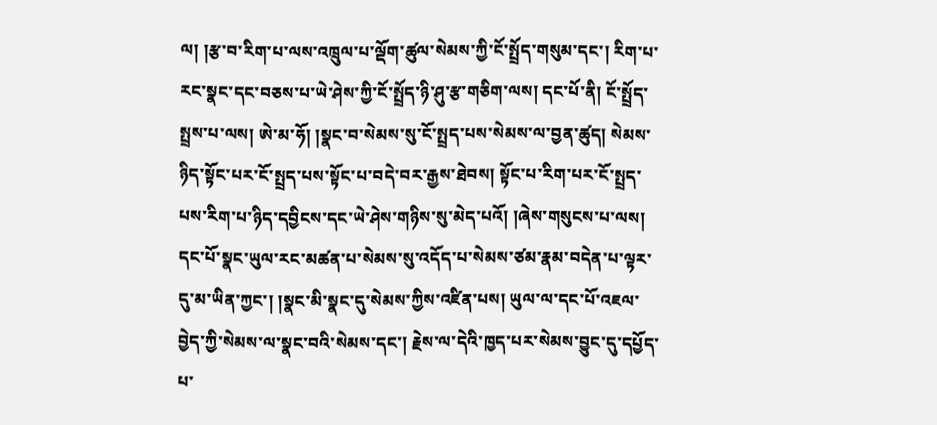ལ། །རྩ་བ་རིག་པ་ལས་འཁྲུལ་པ་ལྡོག་ཚུལ་སེམས་ཀྱི་ངོ་སྤྲོད་གསུམ་དང་། རིག་པ་རང་སྣང་དང་བཅས་པ་ཡེ་ཤེས་ཀྱི་ངོ་སྤྲོད་ཉི་ཤུ་རྩ་གཅིག་ལས། དང་པོ་ནི། ངོ་སྤྲོད་སྤྲས་པ་ལས། ཨེ་མ་ཧོ། །སྣང་བ་སེམས་སུ་ངོ་སྤྲད་པས་སེམས་ལ་བྱན་ཚུད། སེམས་ཉིད་སྟོང་པར་ངོ་སྤྲད་པས་སྟོང་པ་བདེ་བར་རྒྱས་ཐེབས། སྟོང་པ་རིག་པར་ངོ་སྤྲད་པས་རིག་པ་ཉིད་དབྱིངས་དང་ཡེ་ཤེས་གཉིས་སུ་མེད་པའོ། །ཞེས་གསུངས་པ་ལས། དང་པོ་སྣང་ཡུལ་རང་མཚན་པ་སེམས་སུ་འདོད་པ་སེམས་ཙམ་རྣམ་བདེན་པ་ལྟར་དུ་མ་ཡིན་ཀྱང་། །སྣང་མི་སྣང་དུ་སེམས་ཀྱིས་འཛིན་པས། ཡུལ་ལ་དང་པོ་འཇལ་བྱེད་ཀྱི་སེམས་ལ་སྣང་བའི་སེམས་དང་། རྗེས་ལ་དེའི་ཁྱད་པར་སེམས་བྱུང་དུ་དཔྱོད་པ་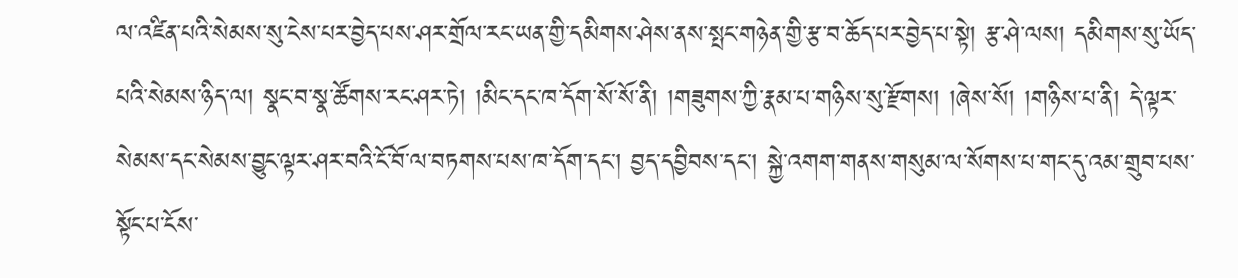ལ་འཛིན་པའི་སེམས་སུ་ངེས་པར་བྱེད་པས་ཤར་གྲོལ་རང་ཡན་གྱི་དམིགས་ཤེས་ནས་སྤང་གཉེན་གྱི་རྩ་བ་ཆོད་པར་བྱེད་པ་སྟེ། རྩ་ཤེ་ལས། དམིགས་སུ་ཡོད་པའི་སེམས་ཉིད་ལ། སྣང་བ་སྣ་ཚོགས་རང་ཤར་ཏེ། །མིང་དང་ཁ་དོག་སོ་སོ་ནི། །གཟུགས་ཀྱི་རྣམ་པ་གཉིས་སུ་རྫོགས། །ཞེས་སོ། །གཉིས་པ་ནི། དེ་ལྟར་སེམས་དང་སེམས་བྱུང་ལྟར་ཤར་བའི་ངོ་བོ་ལ་བཏགས་པས་ཁ་དོག་དང་། བྱད་དབྱིབས་དང་། སྐྱེ་འགག་གནས་གསུམ་ལ་སོགས་པ་གང་དུ་འམ་གྲུབ་པས་སྟོང་པ་ངོས་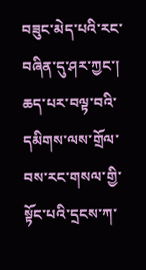བཟུང་མེད་པའི་རང་བཞིན་དུ་ཤར་ཀྱང་། ཆད་པར་བལྟ་བའི་དམིགས་ལས་གྲོལ་བས་རང་གསལ་གྱི་སྟོང་པའི་དྲངས་ཀ་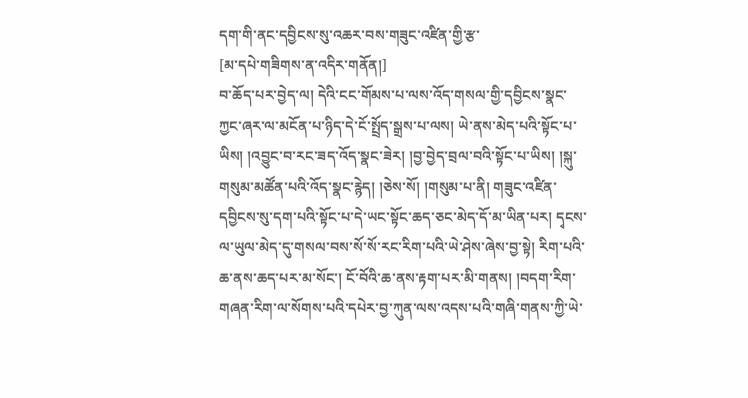དག་གི་ནང་དབྱིངས་སུ་འཆར་བས་གཟུང་འཛིན་གྱི་རྩ་
[མ་དཔེ་གཟིགས་ན་འདིར་གནོན།]
བ་ཆོད་པར་བྱེད་ལ། དེའི་ངང་གོམས་པ་ལས་འོད་གསལ་གྱི་དབྱིངས་སྣང་ཀྱང་ཞར་ལ་མངོན་པ་ཉིད་དེ་ངོ་སྤྲོད་སྒྲས་པ་ལས། ཡེ་ནས་མེད་པའི་སྟོང་པ་ཡིས། །འབྱུང་བ་རང་ཟད་འོད་སྣང་ཟེར། །བྱ་བྱེད་བྲལ་བའི་སྟོང་པ་ཡིས། །སྐུ་གསུམ་མཚོན་པའི་འོད་སྣང་རྙེད། །ཅེས་སོ། །གསུམ་པ་ནི། གཟུང་འཛིན་དབྱིངས་སུ་དག་པའི་སྟོང་པ་དེ་ཡང་སྟོང་ཆད་ཅང་མེད་དོ་མ་ཡིན་པར། དྭངས་ལ་ཡུལ་མེད་དུ་གསལ་བས་སོ་སོ་རང་རིག་པའི་ཡེ་ཤེས་ཞེས་བྱ་སྟེ། རིག་པའི་ཆ་ནས་ཆད་པར་མ་སོང་། ངོ་བོའི་ཆ་ནས་རྟག་པར་མི་གནས། །བདག་རིག་གཞན་རིག་ལ་སོགས་པའི་དཔེར་བྱ་ཀུན་ལས་འདས་པའི་གཞི་གནས་ཀྱི་ཡེ་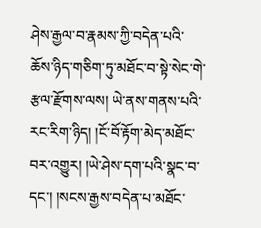ཤེས་རྒྱལ་བ་རྣམས་ཀྱི་བདེན་པའི་ཆོས་ཉིད་གཅིག་ཏུ་མཐོང་བ་སྟེ་སེང་གེ་རྩལ་རྫོགས་ལས། ཡེ་ནས་གནས་པའི་རང་རིག་ཉིད། །ངོ་བོ་རྟོག་མེད་མཐོང་བར་འགྱུར། །ཡེ་ཤེས་དག་པའི་སྣང་བ་དང་། །སངས་རྒྱས་བདེན་པ་མཐོང་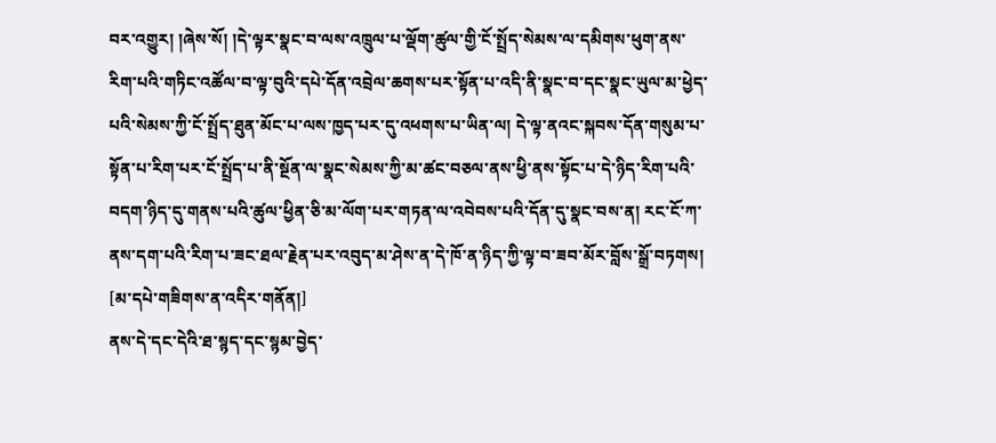བར་འགྱུར། །ཞེས་སོ། །དེ་ལྟར་སྣང་བ་ལས་འཁྲུལ་པ་ལྡོག་ཚུལ་གྱི་ངོ་སྤྲོད་སེམས་ལ་དམིགས་ཕུག་ནས་རིག་པའི་གཏིང་འཚོལ་བ་ལྟ་བུའི་དཔེ་དོན་འབྲེལ་ཆགས་པར་སྟོན་པ་འདི་ནི་སྣང་བ་དང་སྣང་ཡུལ་མ་ཕྱེད་པའི་སེམས་ཀྱི་ངོ་སྤྲོད་ཐུན་མོང་པ་ལས་ཁྱད་པར་དུ་འཕགས་པ་ཡིན་ལ། དེ་ལྟ་ནའང་སྐབས་དོན་གསུམ་པ་སྟོན་པ་རིག་པར་ངོ་སྤྲོད་པ་ནི་སྔོན་ལ་སྣང་སེམས་ཀྱི་མ་ཚང་བཅལ་ནས་ཕྱི་ནས་སྟོང་པ་དེ་ཉིད་རིག་པའི་བདག་ཉིད་དུ་གནས་པའི་ཚུལ་ཕྱིན་ཅི་མ་ལོག་པར་གཏན་ལ་འབེབས་པའི་དོན་དུ་སྣང་བས་ན། རང་ངོ་ཀ་ནས་དག་པའི་རིག་པ་ཟང་ཐལ་རྗེན་པར་འབུད་མ་ཤེས་ན་དེ་ཁོ་ན་ཉིད་ཀྱི་ལྟ་བ་ཟབ་མོར་བློས་སྒྲོ་བཏགས།
[མ་དཔེ་གཟིགས་ན་འདིར་གནོན།]
ནས་དེ་དང་དེའི་ཐ་སྙད་དང་སྙམ་བྱེད་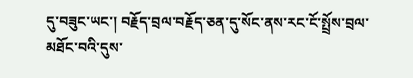དུ་བཟུང་ཡང་། བརྗོད་བྲལ་བརྗོད་ཅན་དུ་སོང་ནས་རང་ངོ་སྤྲོས་བྲལ་མཐོང་བའི་དུས་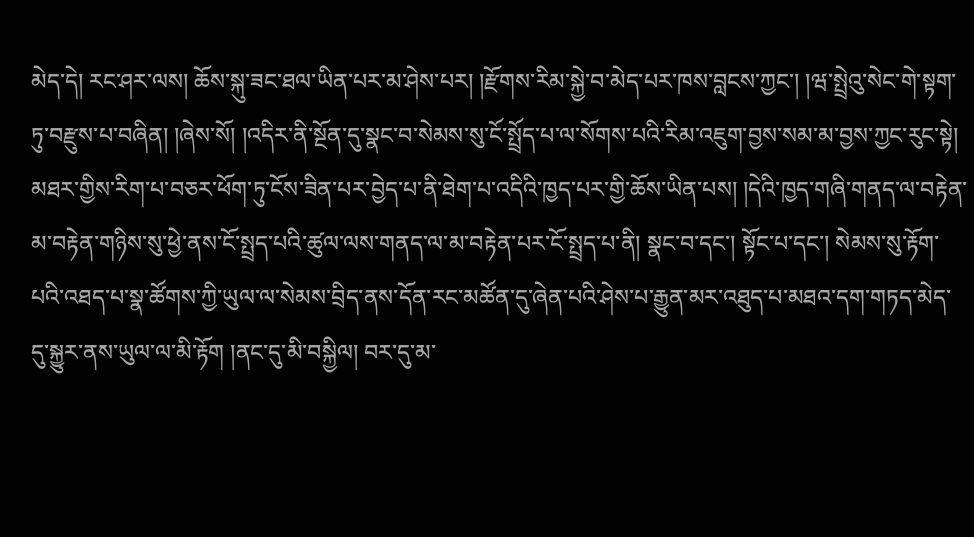མེད་དེ། རང་ཤར་ལས། ཆོས་སྐུ་ཟང་ཐལ་ཡིན་པར་མ་ཤེས་པར། །རྫོགས་རིམ་སྐྱེ་བ་མེད་པར་ཁས་བླངས་ཀྱང་། །ཝ་སྤྲེའུ་སེང་གེ་སྟག་ཏུ་བརྫུས་པ་བཞིན། །ཞེས་སོ། །འདིར་ནི་སྔོན་དུ་སྣང་བ་སེམས་སུ་ངོ་སྤྲོད་པ་ལ་སོགས་པའི་རིམ་འཇུག་བྱས་སམ་མ་བྱས་ཀྱང་རུང་སྟེ། མཐར་གྱིས་རིག་པ་བཅར་ཕོག་ཏུ་ངོས་ཟིན་པར་བྱེད་པ་ནི་ཐེག་པ་འདིའི་ཁྱད་པར་གྱི་ཆོས་ཡིན་པས། །དེའི་ཁྱད་གཞི་གནད་ལ་བརྟེན་མ་བརྟེན་གཉིས་སུ་ཕྱེ་ནས་ངོ་སྤྲད་པའི་ཚུལ་ལས་གནད་ལ་མ་བརྟེན་པར་ངོ་སྤྲད་པ་ནི། སྣང་བ་དང་། སྟོང་པ་དང་། སེམས་སུ་རྟོག་པའི་འཐད་པ་སྣ་ཚོགས་ཀྱི་ཡུལ་ལ་སེམས་བྲིད་ནས་དོན་རང་མཚོན་དུ་ཞེན་པའི་ཤེས་པ་རྒྱུན་མར་འཐུད་པ་མཐའ་དག་གཏད་མེད་དུ་སྐྱུར་ནས་ཡུལ་ལ་མི་རྟོག །ནང་དུ་མི་བསྐྱིལ། བར་དུ་མ་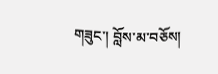གཟུང་། བློས་མ་བཅོས།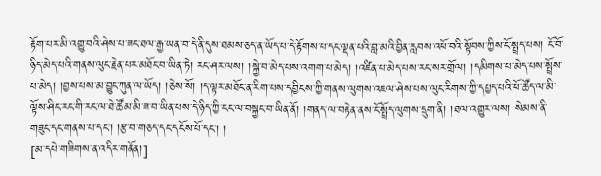རྟོག་པར་མི་འགྱུ་བའི་ཤེས་པ་ཟང་ཐལ་རྒྱ་ཡན་བ་དེ་ནི་དུས་ཐམས་ཅད་ན་ཡོད་པ་དེ་རྟོགས་པ་དང་ལྡན་པའི་བླ་མའི་བྱིན་རླབས་འཕོ་བའི་སྟོབས་ཀྱིས་ངོ་སྤྲད་པས། ངོ་བོ་ཉིད་མེད་པའི་གནས་ལུང་རྗེན་པར་མཐོང་བ་ཡིན་ཏེ། རང་ཤར་ལས། །སྐྱེ་བ་མེད་པས་འགག་པ་མེད། །འཛིན་པ་མེད་པས་རང་སར་གྲོལ། །དམིགས་པ་མེད་པས་སྤྲོས་པ་མེད། །བྱས་པས་མ་བྱུང་ཀུན་ལ་ཡོད། །ཅེས་སོ། །ད་ལྟར་མཐོང་ན་རིག་པས་དབྱིངས་ཀྱི་གནས་ལུགས་འཇལ་ཤེས་པས་ལུང་རིགས་ཀྱི་དཔྱད་པའི་ཕོ་ཚོད་ལ་མི་ལྟོས་ཤིང་རང་གི་རང་ལ་ཐེ་ཚོམ་མི་ཟ་བ་ཡིན་པས་དེ་ཉིད་ཀྱི་ངང་ལ་བསྐྱང་བ་ཡིན་ནོ། །གནད་ལ་བརྟེན་ནས་ངོ་སྤྲོད་ལུགས་དྲུག་ནི། །ཐལ་འགྱུར་ལས། སེམས་ནི་གཟུང་དང་གནས་པ་དང་། །རྩ་བ་གཅད་དང་དངོས་པོ་དང་། །
[མ་དཔེ་གཟིགས་ན་འདིར་གནོན།]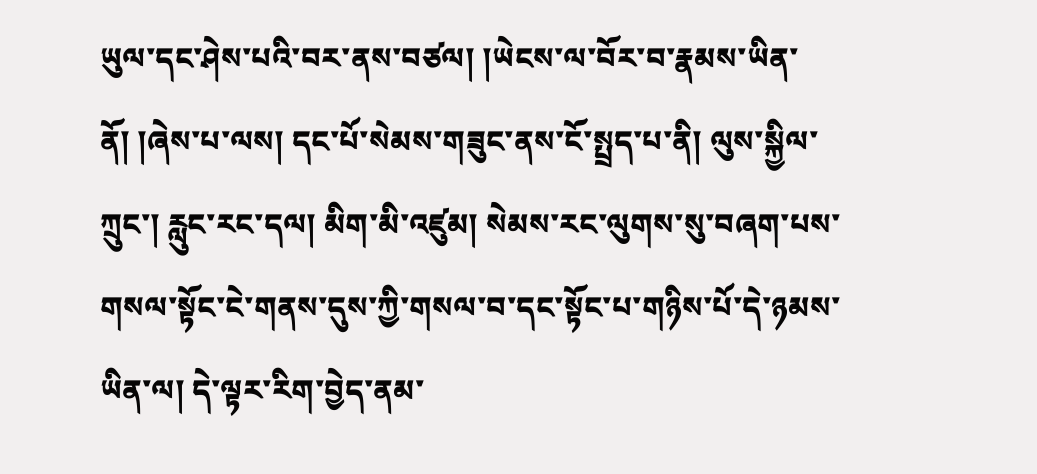ཡུལ་དང་ཤེས་པའི་བར་ནས་བཙལ། །ཡེངས་ལ་བོར་བ་རྣམས་ཡིན་ནོ། །ཞེས་པ་ལས། དང་པོ་སེམས་གཟུང་ནས་ངོ་སྤྲད་པ་ནི། ལུས་སྐྱིལ་ཀྲུང་། རླུང་རང་དལ། མིག་མི་འཛུམ། སེམས་རང་ལུགས་སུ་བཞག་པས་གསལ་སྟོང་ངེ་གནས་དུས་ཀྱི་གསལ་བ་དང་སྟོང་པ་གཉིས་པོ་དེ་ཉམས་ཡིན་ལ། དེ་ལྟར་རིག་བྱེད་ནམ་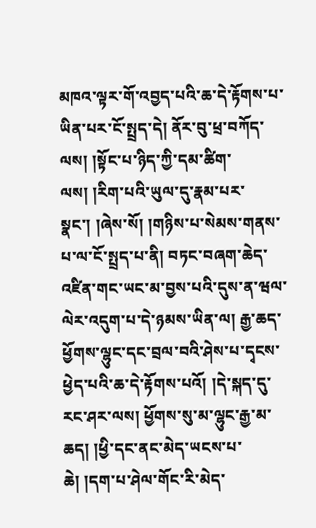མཁའ་ལྟར་གོ་འབྱད་པའི་ཆ་དེ་རྟོགས་པ་ཡིན་པར་ངོ་སྤྲད་དེ། ནོར་བུ་ཕྲ་བཀོད་ལས། །སྟོང་པ་ཉིད་ཀྱི་དམ་ཚིག་ལས། །རིག་པའི་ཡུལ་དུ་རྣམ་པར་སྣང་། །ཞེས་སོ། །གཉིས་པ་སེམས་གནས་པ་ལ་ངོ་སྤྲད་པ་ནི། བཏང་བཞག་ཆེད་འཛིན་གང་ཡང་མ་བྱས་པའི་དུས་ན་ཝལ་ལེར་འདུག་པ་དེ་ཉམས་ཡིན་ལ། རྒྱ་ཆད་ཕྱོགས་ལྷུང་དང་བྲལ་བའི་ཤེས་པ་དྭངས་ཕྱེད་པའི་ཆ་དེ་རྟོགས་པའོ། །དེ་སྐད་དུ་རང་ཤར་ལས། ཕྱོགས་སུ་མ་ལྷུང་རྒྱ་མ་ཆད། །ཕྱི་དང་ནང་མེད་ཡངས་པ་ཆེ། །དག་པ་ཤེལ་གོང་རི་མེད་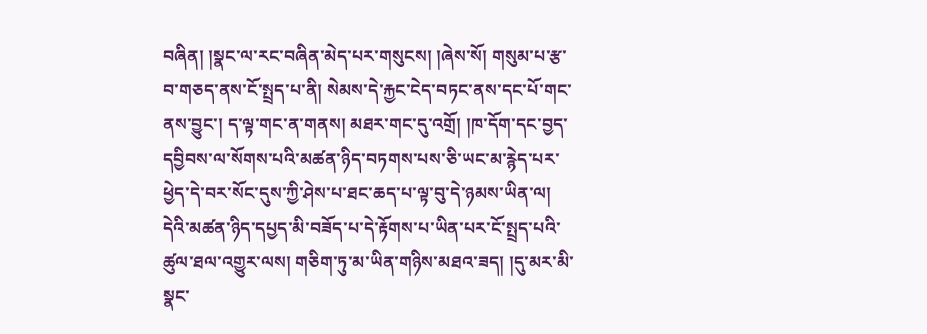བཞིན། །སྣང་ལ་རང་བཞིན་མེད་པར་གསུངས། །ཞེས་སོ། གསུམ་པ་རྩ་བ་གཅད་ནས་ངོ་སྤྲད་པ་ནི། སེམས་དེ་རྐྱང་ངེད་བཏང་ནས་དང་པོ་གང་ནས་བྱུང་། ད་ལྟ་གང་ན་གནས། མཐར་གང་དུ་འགྲོ། །ཁ་དོག་དང་བྱད་དབྱིབས་ལ་སོགས་པའི་མཚན་ཉིད་བཏགས་པས་ཅི་ཡང་མ་རྙེད་པར་ཕྱེད་དེ་བར་སོང་དུས་ཀྱི་ཤེས་པ་ཐང་ཆད་པ་ལྟ་བུ་དེ་ཉམས་ཡིན་ལ། དེའི་མཚན་ཉིད་དཔྱད་མི་བཟོད་པ་དེ་རྟོགས་པ་ཡིན་པར་ངོ་སྤྲད་པའི་ཚུལ་ཐལ་འགྱུར་ལས། གཅིག་ཏུ་མ་ཡིན་གཉིས་མཐའ་ཟད། །དུ་མར་མི་སྣང་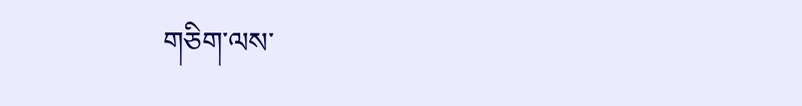གཅིག་ལས་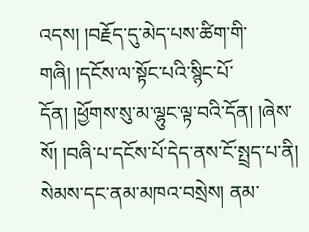འདས། །བརྗོད་དུ་མེད་པས་ཚིག་གི་གཞི། །དངོས་ལ་སྟོང་པའི་སྙིང་པོ་དོན། །ཕྱོགས་སུ་མ་ལྷུང་ལྟ་བའི་དོན། །ཞེས་སོ། །བཞི་པ་དངོས་པོ་དེད་ནས་ངོ་སྤྲད་པ་ནི། སེམས་དང་ནམ་མཁའ་བསྲེས། ནམ་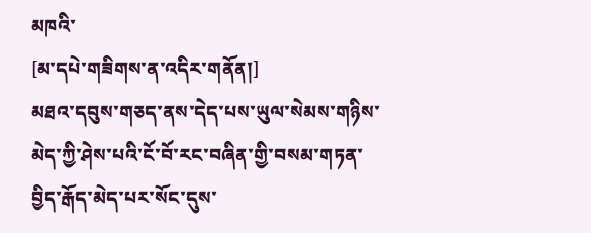མཁའི་
[མ་དཔེ་གཟིགས་ན་འདིར་གནོན།]
མཐའ་དབུས་གཅད་ནས་དེད་པས་ཡུལ་སེམས་གཉིས་མེད་ཀྱི་ཤེས་པའི་ངོ་བོ་རང་བཞིན་གྱི་བསམ་གཏན་བྱིད་རྒོད་མེད་པར་སོང་དུས་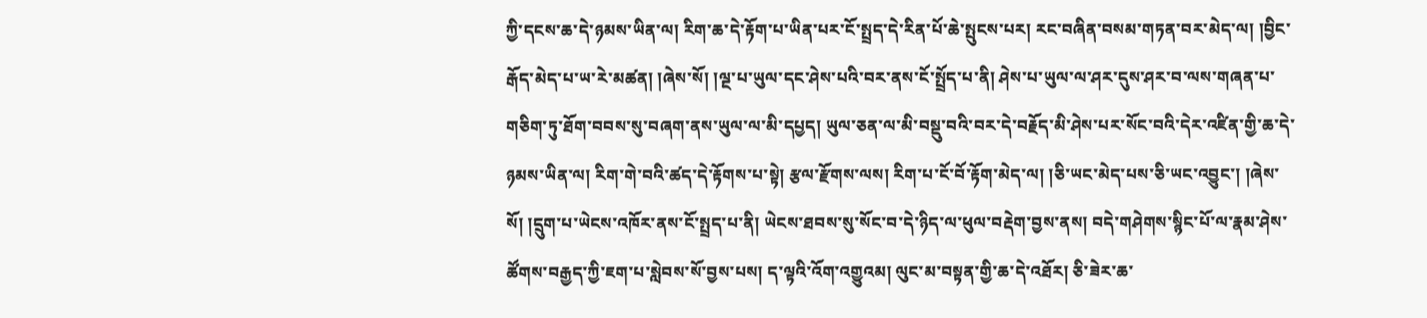ཀྱི་དངས་ཆ་དེ་ཉམས་ཡིན་ལ། རིག་ཆ་དེ་རྟོག་པ་ཡིན་པར་ངོ་སྤྲད་དེ་རིན་པོ་ཆེ་སྤུངས་པར། རང་བཞིན་བསམ་གཏན་བར་མེད་ལ། །བྱིང་རྒོད་མེད་པ་ཡ་རེ་མཚན། །ཞེས་སོ། །ལྔ་པ་ཡུལ་དང་ཤེས་པའི་བར་ནས་ངོ་སྤྲོད་པ་ནི། ཤེས་པ་ཡུལ་ལ་ཤར་དུས་ཤར་བ་ལས་གཞན་པ་གཅིག་ཏུ་ཐོག་བབས་སུ་བཞག་ནས་ཡུལ་ལ་མི་དཔྱད། ཡུལ་ཅན་ལ་མི་བསྡུ་བའི་བར་དེ་བརྗོད་མི་ཤེས་པར་སོང་བའི་དེར་འཛིན་གྱི་ཆ་དེ་ཉམས་ཡིན་ལ། རིག་གེ་བའི་ཚད་དེ་རྟོགས་པ་སྟེ། རྩལ་རྫོགས་ལས། རིག་པ་ངོ་བོ་རྟོག་མེད་ལ། །ཅི་ཡང་མེད་པས་ཅི་ཡང་འབྱུང་། །ཞེས་སོ། །དྲུག་པ་ཡེངས་འཁོར་ནས་ངོ་སྤྲད་པ་ནི། ཡེངས་ཐབས་སུ་སོང་བ་དེ་ཉིད་ལ་ཕུལ་བརྡེག་བྱས་ནས། བདེ་གཤེགས་སྙིང་པོ་ལ་རྣམ་ཤེས་ཚོགས་བརྒྱད་ཀྱི་ཇག་པ་སླེབས་སོ་བྱས་པས། ད་ལྟའི་འོག་འགྱུའམ། ལུང་མ་བསྟན་གྱི་ཆ་དེ་འཐོར། ཅི་ཟེར་ཆ་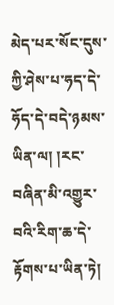མེད་པར་སོང་དུས་ཀྱི་ཤེས་པ་ཧད་དེ་ཧོད་དེ་བདེ་ཉམས་ཡིན་ལ། །རང་བཞིན་མི་འགྱུར་བའི་རིག་ཆ་དེ་རྟོགས་པ་ཡིན་ཏེ།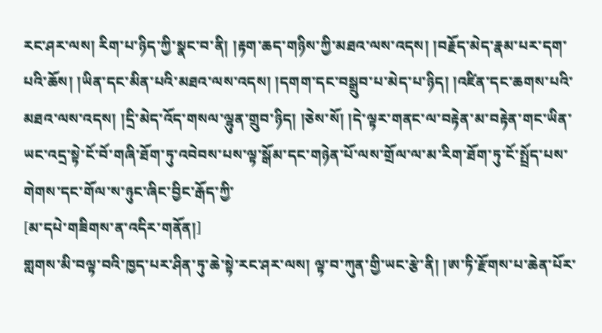རང་ཤར་ལས། རིག་པ་ཉིད་ཀྱི་སྣང་བ་ནི། །རྟག་ཆད་གཉིས་ཀྱི་མཐའ་ལས་འདས། །བརྗོད་མེད་རྣམ་པར་དག་པའི་ཆོས། །ཡིན་དང་མིན་པའི་མཐའ་ལས་འདས། །དགག་དང་བསྒྲུབ་པ་མེད་པ་ཉིད། །འཛིན་དང་ཆགས་པའི་མཐའ་ལས་འདས། །དྲི་མེད་འོད་གསལ་ལྷུན་གྲུབ་ཉིད། །ཅེས་སོ། །དེ་ལྟར་གནང་ལ་བརྟེན་མ་བརྟེན་གང་ཡིན་ཡང་འདྲ་སྟེ་ངོ་བོ་གཞི་ཐོག་ཏུ་འབེབས་པས་ལྟ་སྒོམ་དང་གཉེན་པོ་ལས་གྲོལ་ལ་མ་རིག་ཐོག་ཏུ་ངོ་སྤྲོད་པས་གེགས་དང་གོལ་ས་ཉུང་ཞིང་བྱིང་རྒོད་ཀྱི་
[མ་དཔེ་གཟིགས་ན་འདིར་གནོན།]
གླགས་མི་བལྟ་བའི་ཁྱད་པར་ཤིན་ཏུ་ཆེ་སྟེ་རང་ཤར་ལས། ལྟ་བ་ཀུན་གྱི་ཡང་རྩེ་ནི། །ཨ་ཏི་རྫོགས་པ་ཆེན་པོར་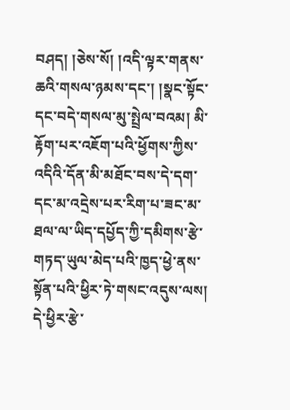བཤད། །ཅེས་སོ། །འདི་ལྟར་གནས་ཆའི་གསལ་ཉམས་དང་། །སྣང་སྟོང་དང་བདེ་གསལ་མུ་སྤྲེལ་བའམ། མི་རྟོག་པར་འཇོག་པའི་ཕྱོགས་ཀྱིས་འདིའི་དོན་མི་མཐོང་བས་དེ་དག་དང་མ་འདྲེས་པར་རིག་པ་ཟང་མ་ཐལ་ལ་ཡིད་དཔྱོད་ཀྱི་དམིགས་རྩེ་གཏད་ཡུལ་མེད་པའི་ཁྱད་ཕྱེ་ནས་སྟོན་པའི་ཕྱིར་ཏེ་གསང་འདུས་ལས། དེ་ཕྱིར་རྩེ་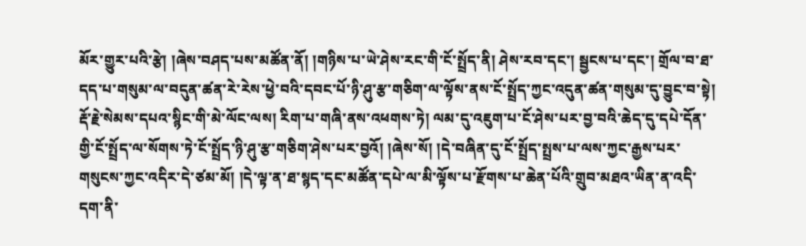མོར་གྱུར་པའི་རྩེ། །ཞེས་བཤད་པས་མཚོན་ནོ། །གཉིས་པ་ཡེ་ཤེས་རང་གི་ངོ་སྤྲོད་ནི། ཤེས་རབ་དང་། སྦྱངས་པ་དང་། གྲོལ་བ་ཐ་དད་པ་གསུམ་ལ་བདུན་ཚན་རེ་རེས་ཕྱེ་བའི་དབང་པོ་ཉི་ཤུ་རྩ་གཅིག་ལ་ལྟོས་ནས་ངོ་སྤྲོད་ཀྱང་འདུན་ཚན་གསུམ་དུ་བྱུང་བ་སྟེ། རྡོ་རྗེ་སེམས་དཔའ་སྙིང་གི་མེ་ལོང་ལས། རིག་པ་གཞི་ནས་འཕགས་ཏེ། ལམ་དུ་འཇུག་པ་ངོ་ཤེས་པར་བྱ་བའི་ཆེད་དུ་དཔེ་དོན་གྱི་ངོ་སྤྲོད་ལ་སོགས་ཏེ་ངོ་སྤྲོད་ཉི་ཤུ་རྩ་གཅིག་ཤེས་པར་བྱའོ། །ཞེས་སོ། །དེ་བཞིན་དུ་ངོ་སྤྲོད་སྤྲས་པ་ལས་ཀྱང་རྒྱས་པར་གསུངས་ཀྱང་འདིར་དེ་ཙམ་མོ། །དེ་ལྟ་ན་ཐ་སྙད་དང་མཚོན་དཔེ་ལ་མི་ལྟོས་པ་རྫོགས་པ་ཆེན་པོའི་གྲུབ་མཐའ་ཡིན་ན་འདི་དག་ནི་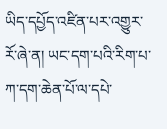ཡིད་དཔྱོད་འཛིན་པར་འགྱུར་རོ་ཞེ་ན། ཡང་དག་པའི་རིག་པ་ཀ་དག་ཆེན་པོ་ལ་དཔེ་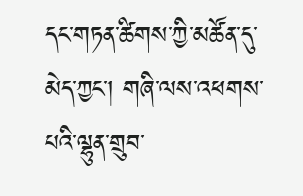དང་གཏན་ཚིགས་ཀྱི་མཚོན་དུ་མེད་ཀྱང་། གཞི་ལས་འཕགས་པའི་ལྷུན་གྲུབ་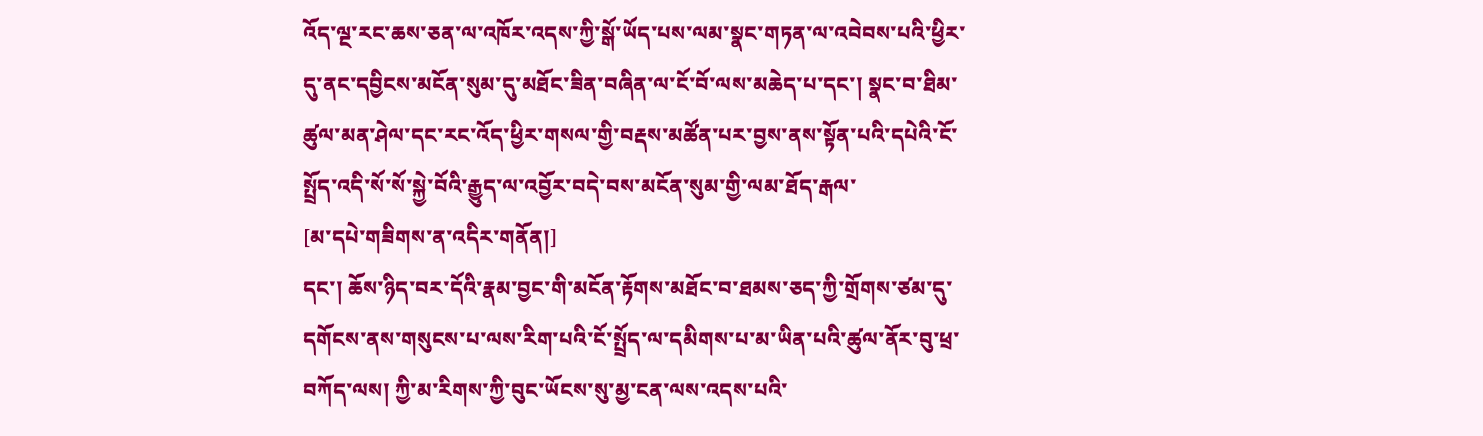འོད་ལྔ་རང་ཆས་ཅན་ལ་འཁོར་འདས་ཀྱི་སྒོ་ཡོད་པས་ལམ་སྣང་གཏན་ལ་འབེབས་པའི་ཕྱིར་དུ་ནང་དབྱིངས་མངོན་སུམ་དུ་མཐོང་ཟིན་བཞིན་ལ་ངོ་བོ་ལས་མཆེད་པ་དང་། སྣང་བ་ཐིམ་ཚུལ་མན་ཤེལ་དང་རང་འོད་ཕྱིར་གསལ་གྱི་བརྡས་མཚོན་པར་བྱས་ནས་སྟོན་པའི་དཔེའི་ངོ་སྤྲོད་འདི་སོ་སོ་སྐྱེ་བོའི་རྒྱུད་ལ་འབྱོར་བདེ་བས་མངོན་སུམ་གྱི་ལམ་ཐོད་རྒལ་
[མ་དཔེ་གཟིགས་ན་འདིར་གནོན།]
དང་། ཆོས་ཉིད་བར་དོའི་རྣམ་བྱང་གི་མངོན་རྟོགས་མཐོང་བ་ཐམས་ཅད་ཀྱི་གྲོགས་ཙམ་དུ་དགོངས་ནས་གསུངས་པ་ལས་རིག་པའི་ངོ་སྤྲོད་ལ་དམིགས་པ་མ་ཡིན་པའི་ཚུལ་ནོར་བུ་ཕྲ་བཀོད་ལས། ཀྱི་མ་རིགས་ཀྱི་བུང་ཡོངས་སུ་མྱ་ངན་ལས་འདས་པའི་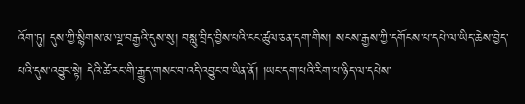འོག་ཏུ། དུས་ཀྱི་སྙིགས་མ་ལྔ་བརྒྱའི་དུས་སུ། བསླུ་བྲིད་བྱིས་པའི་ངང་ཚུལ་ཅན་དག་གིས། སངས་རྒྱས་ཀྱི་དགོངས་པ་དཔེ་ལ་ཡིད་ཆེས་བྱེད་པའི་དུས་འབྱུང་སྟེ། དེའི་ཚེ་རང་གི་རྒྱུད་གསང་བ་འདི་འབྱུང་བ་ཡིན་ནོ། །ཡང་དག་པའི་རིག་པ་ཉིད་ལ་དཔེས་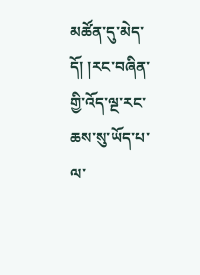མཚོན་དུ་མེད་དོ། །རང་བཞིན་གྱི་འོད་ལྔ་རང་ཆས་སུ་ཡོད་པ་ལ་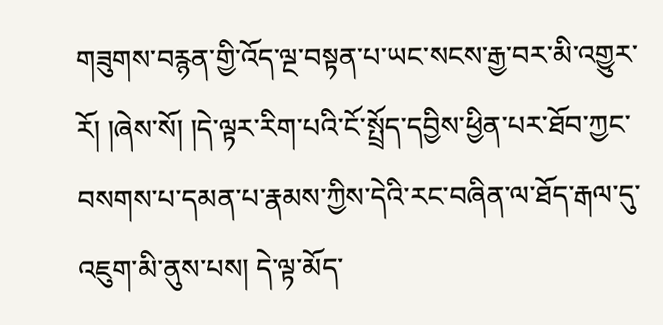གཟུགས་བརྙན་གྱི་འོད་ལྔ་བསྟན་པ་ཡང་སངས་རྒྱ་བར་མི་འགྱུར་རོ། །ཞེས་སོ། །དེ་ལྟར་རིག་པའི་ངོ་སྤྲོད་དབྱིས་ཕྱིན་པར་ཐོབ་ཀྱང་བསགས་པ་དམན་པ་རྣམས་ཀྱིས་དེའི་རང་བཞིན་ལ་ཐོད་རྒལ་དུ་འཇུག་མི་ནུས་པས། དེ་ལྟ་མོད་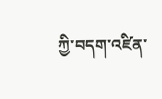ཀྱི་བདག་འཛིན་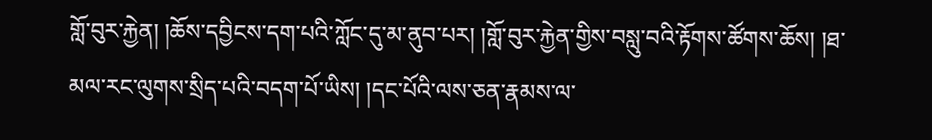གློ་བུར་རྐྱེན། །ཆོས་དབྱིངས་དག་པའི་ཀློང་དུ་མ་ནུབ་པར། །གློ་བུར་རྐྱེན་གྱིས་བསླུ་བའི་རྟོགས་ཚོགས་ཆོས། །ཐ་མལ་རང་ལུགས་སྲིད་པའི་བདག་པོ་ཡིས། །དང་པོའི་ལས་ཅན་རྣམས་ལ་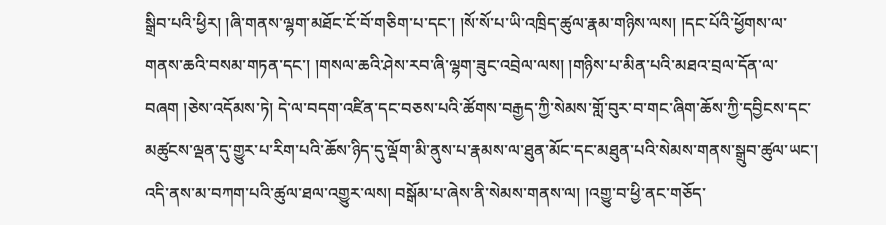སྒྲིབ་པའི་ཕྱིར། །ཞི་གནས་ལྷག་མཐོང་ངོ་བོ་གཅིག་པ་དང་། །སོ་སོ་པ་ཡི་འཁྲིད་ཚུལ་རྣམ་གཉིས་ལས། །དང་པོའི་ཕྱོགས་ལ་གནས་ཆའི་བསམ་གཏན་དང་། །གསལ་ཆའི་ཤེས་རབ་ཞི་ལྷག་ཟུང་འབྲེལ་ལས། །གཉིས་པ་མིན་པའི་མཐའ་བྲལ་དོན་ལ་བཞག །ཅེས་འདོམས་ཏེ། དེ་ལ་བདག་འཛིན་དང་བཅས་པའི་ཚོགས་བརྒྱད་ཀྱི་སེམས་གློ་བུར་བ་གང་ཞིག་ཆོས་ཀྱི་དབྱིངས་དང་མཚུངས་ལྡན་དུ་གྱུར་པ་རིག་པའི་ཆོས་ཉིད་དུ་ལྡོག་མི་ནུས་པ་རྣམས་ལ་ཐུན་མོང་དང་མཐུན་པའི་སེམས་གནས་སྒྲུབ་ཚུལ་ཡང་། འདི་ནས་མ་བཀག་པའི་ཚུལ་ཐལ་འགྱུར་ལས། བསྒོམ་པ་ཞེས་ནི་སེམས་གནས་ལ། །འགྱུ་བ་ཕྱི་ནང་གཅོད་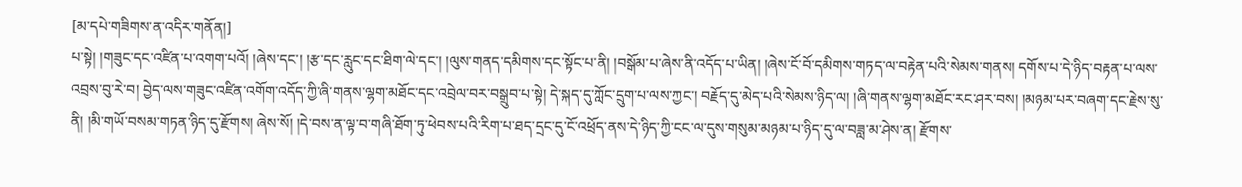[མ་དཔེ་གཟིགས་ན་འདིར་གནོན།]
པ་སྟེ། །གཟུང་དང་འཛིན་པ་འགག་པའོ། །ཞེས་དང་། །རྩ་དང་རླུང་དང་ཐིག་ལེ་དང་། །ལུས་གནད་དམིགས་དང་སྟོང་པ་ནི། །བསྒོམ་པ་ཞེས་ནི་འདོད་པ་ཡིན། །ཞེས་ངོ་བོ་དམིགས་གཏད་ལ་བརྟེན་པའི་སེམས་གནས། དགོས་པ་དེ་ཉིད་བརྟན་པ་ལས་འབྲས་བུ་རེ་བ། བྱེད་ལས་གཟུང་འཛིན་འགོག་འདོད་ཀྱི་ཞི་གནས་ལྷག་མཐོང་དང་འབྲེལ་བར་བསྒྲུབ་པ་སྟེ། དེ་སྐད་དུ་ཀློང་དྲུག་པ་ལས་ཀྱང་། བརྗོད་དུ་མེད་པའི་སེམས་ཉིད་ལ། །ཞི་གནས་ལྷག་མཐོང་རང་ཤར་བས། །མཉམ་པར་བཞག་དང་རྗེས་སུ་ནི། །མི་གཡོ་བསམ་གཏན་ཉིད་དུ་རྫོགས། ཞེས་སོ། །དེ་བས་ན་ལྟ་བ་གཞི་ཐོག་ཏུ་ཕེབས་པའི་རིག་པ་ཐད་དྲང་དུ་ངོ་འཕྲོད་ནས་དེ་ཉིད་ཀྱི་ངང་ལ་དུས་གསུམ་མཉམ་པ་ཉིད་དུ་ལ་བཟླ་མ་ཤེས་ན། རྫོགས་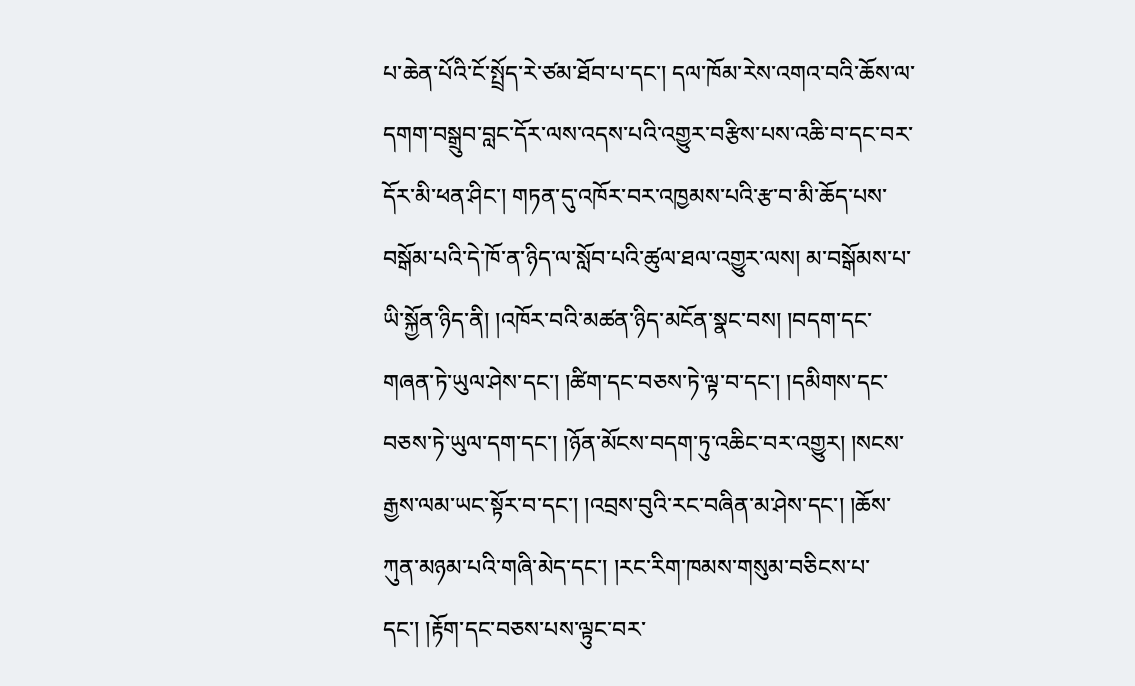པ་ཆེན་པོའི་ངོ་སྤྲོད་རེ་ཙམ་ཐོབ་པ་དང་། དལ་ཁོམ་རེས་འགའ་བའི་ཆོས་ལ་དགག་བསྒྲུབ་བླང་དོར་ལས་འདས་པའི་འགྱུར་བརྩིས་པས་འཆི་བ་དང་བར་དོར་མི་ཕན་ཤིང་། གཏན་དུ་འཁོར་བར་འཁྱམས་པའི་རྩ་བ་མི་ཆོད་པས་བསྒོམ་པའི་དེ་ཁོ་ན་ཉིད་ལ་སློབ་པའི་ཚུལ་ཐལ་འགྱུར་ལས། མ་བསྒོམས་པ་ཡི་སྐྱོན་ཉིད་ནི། །འཁོར་བའི་མཚན་ཉིད་མངོན་སྣང་བས། །བདག་དང་གཞན་ཏེ་ཡུལ་ཤེས་དང་། །ཚིག་དང་བཅས་ཏེ་ལྟ་བ་དང་། །དམིགས་དང་བཅས་ཏེ་ཡུལ་དག་དང་། །ཉོན་མོངས་བདག་ཏུ་འཆིང་བར་འགྱུར། །སངས་རྒྱས་ལམ་ཡང་སྟོར་བ་དང་། །འབྲས་བུའི་རང་བཞིན་མ་ཤེས་དང་། །ཆོས་ཀུན་མཉམ་པའི་གཞི་མེད་དང་། །རང་རིག་ཁམས་གསུམ་བཅིངས་པ་དང་། །རྟོག་དང་བཅས་པས་ལྟུང་བར་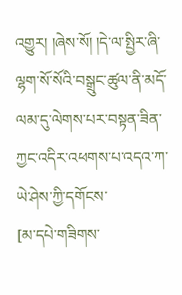འགྱུར། །ཞེས་སོ། །དེ་ལ་སྤྱིར་ཞི་ལྷག་སོ་སོའི་བསྒྲུང་ཚུལ་ནི་མདོ་ལམ་དུ་ལེགས་པར་བསྟན་ཟིན་ཀྱང་འདིར་འཕགས་པ་འདའ་ཀ་ཡེ་ཤེས་ཀྱི་དགོངས་
[མ་དཔེ་གཟིགས་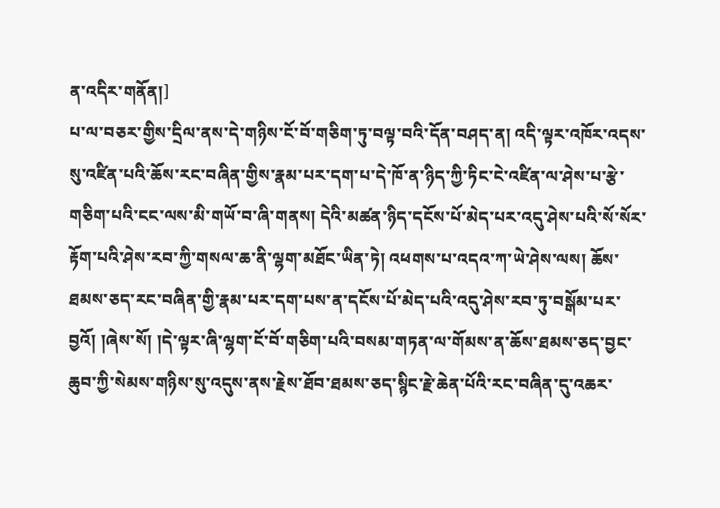ན་འདིར་གནོན།]
པ་ལ་བཅར་གྱིས་དྲིལ་ནས་དེ་གཉིས་ངོ་བོ་གཅིག་ཏུ་བལྟ་བའི་དོན་བཤད་ན། འདི་ལྟར་འཁོར་འདས་སུ་འཛིན་པའི་ཆོས་རང་བཞིན་གྱིས་རྣམ་པར་དག་པ་དེ་ཁོ་ན་ཉིད་ཀྱི་ཏིང་ངེ་འཛིན་ལ་ཤེས་པ་རྩེ་གཅིག་པའི་ངང་ལས་མི་གཡོ་བ་ཞི་གནས། དེའི་མཚན་ཉིད་དངོས་པོ་མེད་པར་འདུ་ཤེས་པའི་སོ་སོར་རྟོག་པའི་ཤེས་རབ་ཀྱི་གསལ་ཆ་ནི་ལྷག་མཐོང་ཡིན་ཏེ། འཕགས་པ་འདའ་ཀ་ཡེ་ཤེས་ལས། ཆོས་ཐམས་ཅད་རང་བཞིན་གྱི་རྣམ་པར་དག་པས་ན་དངོས་པོ་མེད་པའི་འདུ་ཤེས་རབ་ཏུ་བསྒོམ་པར་བྱའོ། །ཞེས་སོ། །དེ་ལྟར་ཞི་ལྷག་ངོ་བོ་གཅིག་པའི་བསམ་གཏན་ལ་གོམས་ན་ཆོས་ཐམས་ཅད་བྱང་ཆུབ་ཀྱི་སེམས་གཉིས་སུ་འདུས་ནས་རྗེས་ཐོབ་ཐམས་ཅད་སྙིང་རྗེ་ཆེན་པོའི་རང་བཞིན་དུ་འཆར་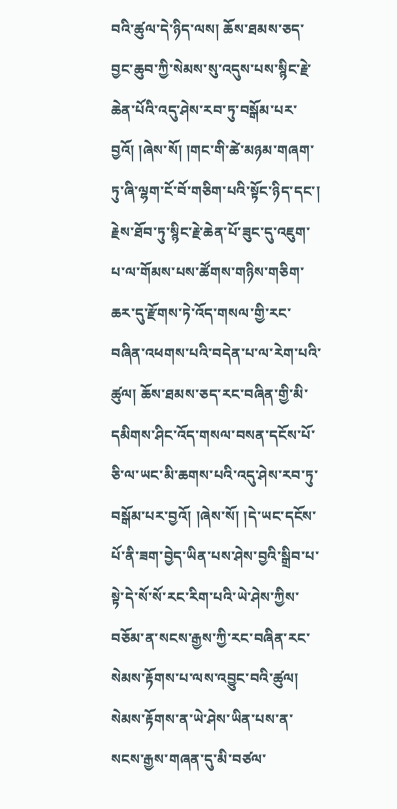བའི་ཚུལ་དེ་ཉིད་ལས། ཆོས་ཐམས་ཅད་བྱང་ཆུབ་ཀྱི་སེམས་སུ་འདུས་པས་སྙིང་རྗེ་ཆེན་པོའི་འདུ་ཤེས་རབ་ཏུ་བསྒོམ་པར་བྱའོ། །ཞེས་སོ། །གང་གི་ཚེ་མཉམ་གཞག་ཏུ་ཞི་ལྷག་ངོ་བོ་གཅིག་པའི་སྟོང་ཉིད་དང་། རྗེས་ཐོབ་ཏུ་སྙིང་རྗེ་ཆེན་པོ་ཟུང་དུ་འཇུག་པ་ལ་གོམས་པས་ཚོགས་གཉིས་གཅིག་ཆར་དུ་རྫོགས་ཏེ་འོད་གསལ་གྱི་རང་བཞིན་འཕགས་པའི་བདེན་པ་ལ་རེག་པའི་ཚུལ། ཆོས་ཐམས་ཅད་རང་བཞིན་གྱི་མི་དམིགས་ཤིང་འོད་གསལ་བསན་དངོས་པོ་ཅི་ལ་ཡང་མི་ཆགས་པའི་འདུ་ཤེས་རབ་ཏུ་བསྒོམ་པར་བྱའོ། །ཞེས་སོ། །དེ་ཡང་དངོས་པོ་ནི་ཟག་བྱེད་ཡིན་པས་ཤེས་བྱའི་སྒྲིབ་པ་སྟེ་དེ་སོ་སོ་རང་རིག་པའི་ཡེ་ཤེས་ཀྱིས་བཅོམ་ན་སངས་རྒྱས་ཀྱི་རང་བཞིན་རང་སེམས་རྟོགས་པ་ལས་འབྱུང་བའི་ཚུལ། སེམས་རྟོགས་ན་ཡེ་ཤེས་ཡིན་པས་ན་སངས་རྒྱས་གཞན་དུ་མི་བཙལ་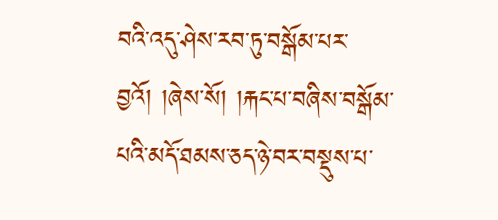བའི་འདུ་ཤེས་རབ་ཏུ་བསྒོམ་པར་བྱའོ། །ཞེས་སོ། །རྐང་པ་བཞིས་བསྒོམ་པའི་མདོ་ཐམས་ཅད་ཉེ་བར་བསྡུས་པ་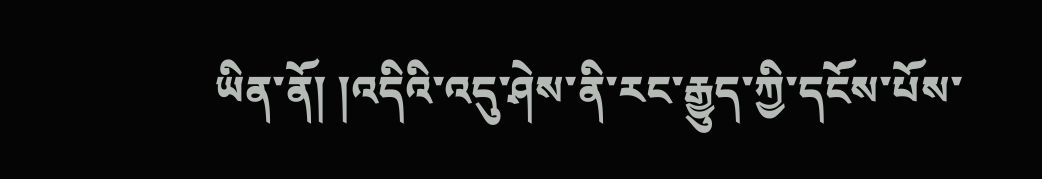ཡིན་ནོ། །འདིའི་འདུ་ཤེས་ནི་རང་རྒྱུད་ཀྱི་དངོས་པོས་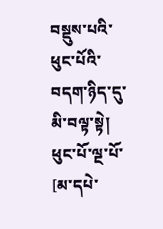བསྡུས་པའི་ཕུང་པོའི་བདག་ཉིད་དུ་མི་བལྟ་སྟེ། ཕུང་པོ་ལྔ་པོ་
[མ་དཔེ་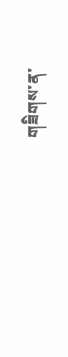གཟིགས་ན་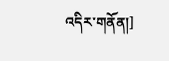འདིར་གནོན།]